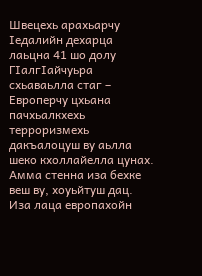Швецехь арахьарчу Ӏедалийн дехарца лаьцна 41 шо долу ГӀалгӀайчуьра схьаваьлла стаг – Европерчу цхьана пачхьалкхехь терроризмехь дакъалоцуш ву аьлла шеко кхоллайелла цунах. Амма стенна иза бехке веш ву, хоуьйтуш дац. Иза лаца европахойн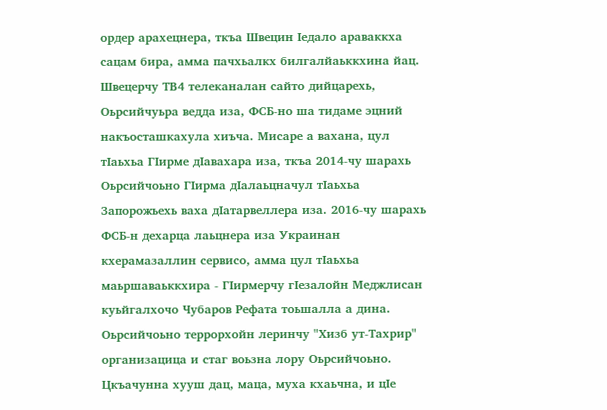ордер арахецнера, ткъа Швецин Iедало араваккха сацам бира, амма пачхьалкх билгалйаьккхина йац.
Швецерчу ТВ4 телеканалан сайто дийцарехь, Оьрсийчуьра ведда иза, ФСБ-но ша тидаме эцний накъосташкахула хиъча. Мисаре а вахана, цул тӀаьхьа ГӀирме дӀавахара иза, ткъа 2014-чу шарахь Оьрсийчоьно ГӀирма дӀалаьцначул тӀаьхьа Запорожьехь ваха дӀатарвеллера иза. 2016-чу шарахь ФСБ-н дехарца лаьцнера иза Украинан кхерамазаллин сервисо, амма цул тӀаьхьа маьршаваьккхира - ГӀирмерчу гIезалойн Меджлисан куьйгалхочо Чубаров Рефата тоьшалла а дина.
Оьрсийчоьно террорхойн леринчу "Хизб ут-Тахрир" организацица и стаг воьзна лору Оьрсийчоьно.
Цкъачунна хууш дац, маца, муха кхаьчна, и цIе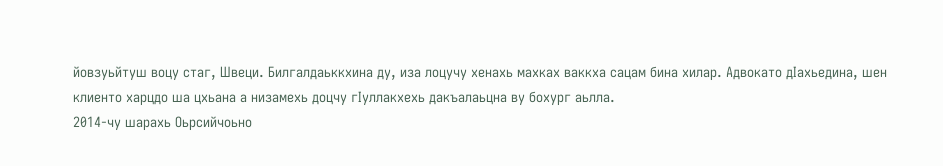йовзуьйтуш воцу стаг, Швеци. Билгалдаьккхина ду, иза лоцучу хенахь махках ваккха сацам бина хилар. Адвокато дӀахьедина, шен клиенто харцдо ша цхьана а низамехь доцчу гӀуллакхехь дакъалаьцна ву бохург аьлла.
2014-чу шарахь Оьрсийчоьно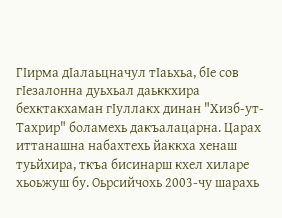ГӀирма дӀалаьцначул тӀаьхьа, бӀе сов гIезалонна дуьхьал даьккхира бехктакхаман гӀуллакх динан "Хизб-ут-Тахрир" боламехь дакъалацарна. Царах иттанашна набахтехь йаккха хенаш туьйхира, ткъа бисинарш кхел хиларе хьоьжуш бу. Оьрсийчохь 2003-чу шарахь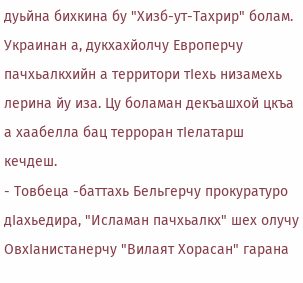дуьйна бихкина бу "Хизб-ут-Тахрир" болам. Украинан а, дукхахйолчу Европерчу пачхьалкхийн а территори тӀехь низамехь лерина йу иза. Цу боламан декъашхой цкъа а хаабелла бац терроран тӀелатарш кечдеш.
- Товбеца -баттахь Бельгерчу прокуратуро дӀахьедира, "Исламан пачхьалкх" шех олучу ОвхIанистанерчу "Вилаят Хорасан" гарана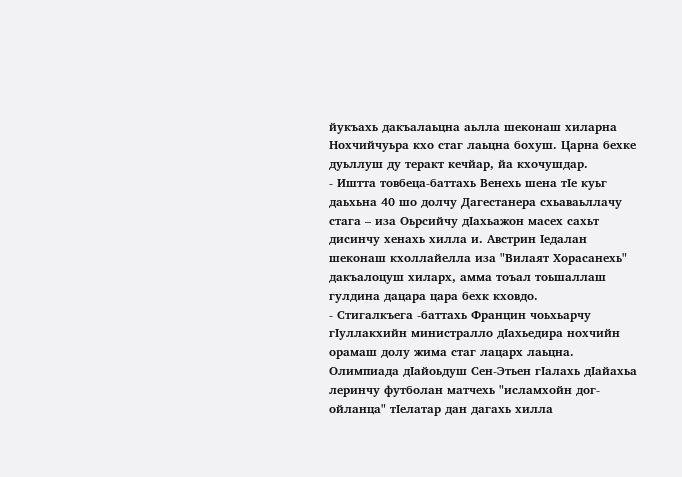йукъахь дакъалаьцна аьлла шеконаш хиларна Нохчийчуьра кхо стаг лаьцна бохуш. Царна бехке дуьллуш ду теракт кечйар, йа кхочушдар.
- Иштта товбеца-баттахь Венехь шена тӀе куьг даьхьна 40 шо долчу Дагестанера схьаваьллачу стага – иза Оьрсийчу дӀахьажон масех сахьт дисинчу хенахь хилла и. Австрин Ӏедалан шеконаш кхоллайелла иза "Вилаят Хорасанехь" дакъалоцуш хиларх, амма тоъал тоьшаллаш гулдина дацара цара бехк кховдо.
- Стигалкъега -баттахь Францин чоьхьарчу гӀуллакхийн министралло дӀахьедира нохчийн орамаш долу жима стаг лацарх лаьцна. Олимпиада дӀайоьдуш Сен-Этьен гӀалахь дӀайахьа леринчу футболан матчехь "исламхойн дог-ойланца" тӀелатар дан дагахь хилла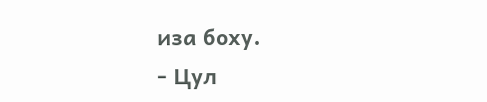иза боху.
- Цул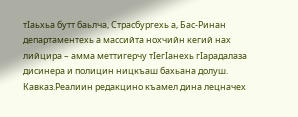тӀаьхьа бутт баьлча, Страсбургехь а, Бас-Ринан департаментехь а массийта нохчийн кегий нах лийцира – амма меттигерчу тIегIанехь гIарадалаза дисинера и полицин ницкъаш бахьана долуш. Кавказ.Реалиин редакцино къамел дина лецначех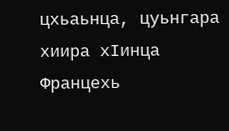цхьаьнца, цуьнгара хиира хӀинца Францехь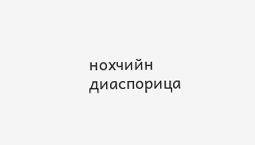нохчийн диаспорица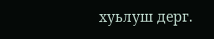хуьлуш дерг.